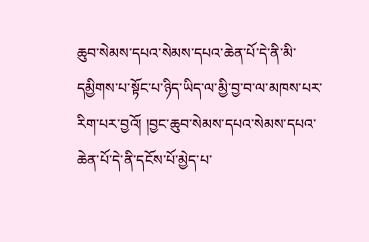ཆུབ་སེམས་དཔའ་སེམས་དཔའ་ཆེན་པོ་དེ་ནི་མི་དམྱིགས་པ་སྟོང་པ་ཉིད་ཡིད་ལ་མྱི་བྱ་བ་ལ་མཁས་པར་རིག་པར་བྱའོ། །བྱང་ཆུབ་སེམས་དཔའ་སེམས་དཔའ་ཆེན་པོ་དེ་ནི་དངོས་པོ་མྱེད་པ་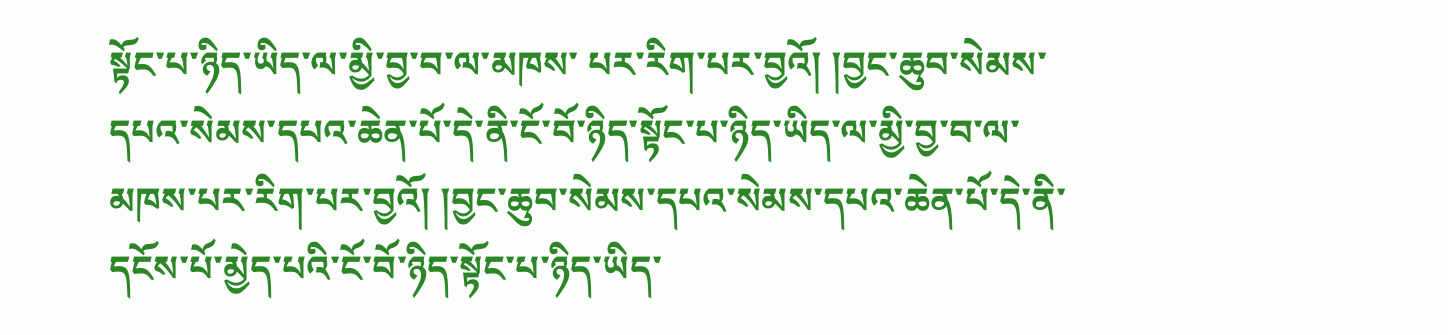སྟོང་པ་ཉིད་ཡིད་ལ་མྱི་བྱ་བ་ལ་མཁས་ པར་རིག་པར་བྱའོ། །བྱང་ཆུབ་སེམས་དཔའ་སེམས་དཔའ་ཆེན་པོ་དེ་ནི་ངོ་བོ་ཉིད་སྟོང་པ་ཉིད་ཡིད་ལ་མྱི་བྱ་བ་ལ་མཁས་པར་རིག་པར་བྱའོ། །བྱང་ཆུབ་སེམས་དཔའ་སེམས་དཔའ་ཆེན་པོ་དེ་ནི་དངོས་པོ་མྱེད་པའི་ངོ་བོ་ཉིད་སྟོང་པ་ཉིད་ཡིད་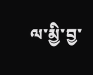ལ་མྱི་བྱ་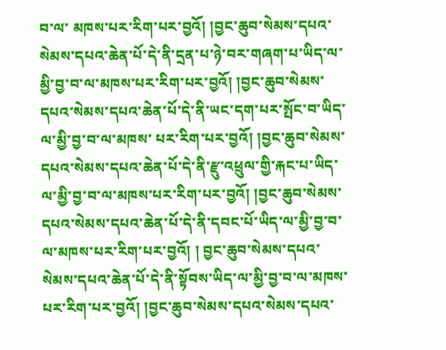བ་ལ་ མཁས་པར་རིག་པར་བྱའོ། །བྱང་ཆུབ་སེམས་དཔའ་སེམས་དཔའ་ཆེན་པོ་དེ་ནི་དྲན་པ་ཉེ་བར་གཞག་པ་ཡིད་ལ་མྱི་བྱ་བ་ལ་མཁས་པར་རིག་པར་བྱའོ། །བྱང་ཆུབ་སེམས་དཔའ་སེམས་དཔའ་ཆེན་པོ་དེ་ནི་ཡང་དག་པར་སྤོང་བ་ཡིད་ལ་མྱི་བྱ་བ་ལ་མཁས་ པར་རིག་པར་བྱའོ། །བྱང་ཆུབ་སེམས་དཔའ་སེམས་དཔའ་ཆེན་པོ་དེ་ནི་རྫུ་འཕྲུལ་གྱི་རྐང་པ་ཡིད་ལ་མྱི་བྱ་བ་ལ་མཁས་པར་རིག་པར་བྱའོ། །བྱང་ཆུབ་སེམས་དཔའ་སེམས་དཔའ་ཆེན་པོ་དེ་ནི་དབང་པོ་ཡིད་ལ་མྱི་བྱ་བ་ལ་མཁས་པར་རིག་པར་བྱའོ། ། བྱང་ཆུབ་སེམས་དཔའ་སེམས་དཔའ་ཆེན་པོ་དེ་ནི་སྟོབས་ཡིད་ལ་མྱི་བྱ་བ་ལ་མཁས་པར་རིག་པར་བྱའོ། །བྱང་ཆུབ་སེམས་དཔའ་སེམས་དཔའ་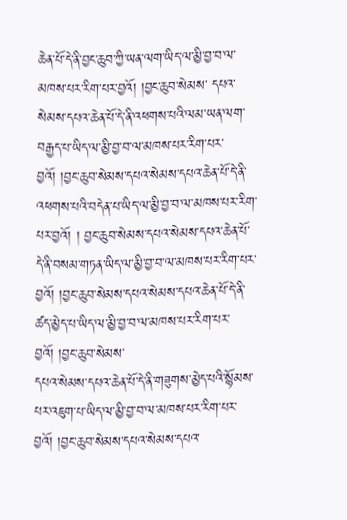ཆེན་པོ་དེ་ནི་བྱང་ཆུབ་ཀྱི་ཡན་ལག་ཡིད་ལ་མྱི་བྱ་བ་ལ་མཁས་པར་རིག་པར་བྱའོ། །བྱང་ཆུབ་སེམས་ དཔའ་སེམས་དཔའ་ཆེན་པོ་དེ་ནི་འཕགས་པའི་ལམ་ཡན་ལག་བརྒྱད་པ་ཡིད་ལ་མྱི་བྱ་བ་ལ་མཁས་པར་རིག་པར་བྱའོ། །བྱང་ཆུབ་སེམས་དཔའ་སེམས་དཔའ་ཆེན་པོ་དེ་ནི་འཕགས་པའི་བདེན་པ་ཡིད་ལ་མྱི་བྱ་བ་ལ་མཁས་པར་རིག་པར་བྱའོ། ། བྱང་ཆུབ་སེམས་དཔའ་སེམས་དཔའ་ཆེན་པོ་དེ་ནི་བསམ་གཏན་ཡིད་ལ་མྱི་བྱ་བ་ལ་མཁས་པར་རིག་པར་བྱའོ། །བྱང་ཆུབ་སེམས་དཔའ་སེམས་དཔའ་ཆེན་པོ་དེ་ནི་ཚད་མྱེད་པ་ཡིད་ལ་མྱི་བྱ་བ་ལ་མཁས་པར་རིག་པར་བྱའོ། །བྱང་ཆུབ་སེམས་
དཔའ་སེམས་དཔའ་ཆེན་པོ་དེ་ནི་གཟུགས་མྱེད་པའི་སྙོམས་པར་འཇུག་པ་ཡིད་ལ་མྱི་བྱ་བ་ལ་མཁས་པར་རིག་པར་བྱའོ། །བྱང་ཆུབ་སེམས་དཔའ་སེམས་དཔའ་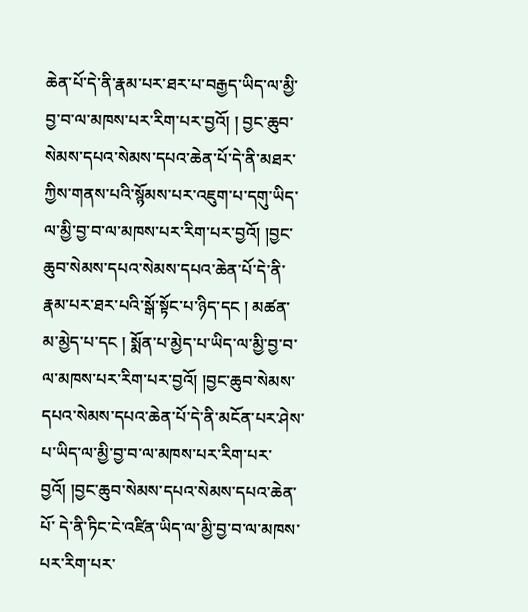ཆེན་པོ་དེ་ནི་རྣམ་པར་ཐར་པ་བརྒྱད་ཡིད་ལ་མྱི་བྱ་བ་ལ་མཁས་པར་རིག་པར་བྱའོ། ། བྱང་ཆུབ་སེམས་དཔའ་སེམས་དཔའ་ཆེན་པོ་དེ་ནི་མཐར་ཀྱིས་གནས་པའི་སྙོམས་པར་འཇུག་པ་དགུ་ཡིད་ལ་མྱི་བྱ་བ་ལ་མཁས་པར་རིག་པར་བྱའོ། །བྱང་ཆུབ་སེམས་དཔའ་སེམས་དཔའ་ཆེན་པོ་དེ་ནི་རྣམ་པར་ཐར་པའི་སྒོ་སྟོང་པ་ཉིད་དང ། མཚན་ མ་མྱེད་པ་དང ། སྨོན་པ་མྱེད་པ་ཡིད་ལ་མྱི་བྱ་བ་ལ་མཁས་པར་རིག་པར་བྱའོ། །བྱང་ཆུབ་སེམས་དཔའ་སེམས་དཔའ་ཆེན་པོ་དེ་ནི་མངོན་པར་ཤེས་པ་ཡིད་ལ་མྱི་བྱ་བ་ལ་མཁས་པར་རིག་པར་བྱའོ། །བྱང་ཆུབ་སེམས་དཔའ་སེམས་དཔའ་ཆེན་པོ་ དེ་ནི་ཏིང་ངེ་འཛིན་ཡིད་ལ་མྱི་བྱ་བ་ལ་མཁས་པར་རིག་པར་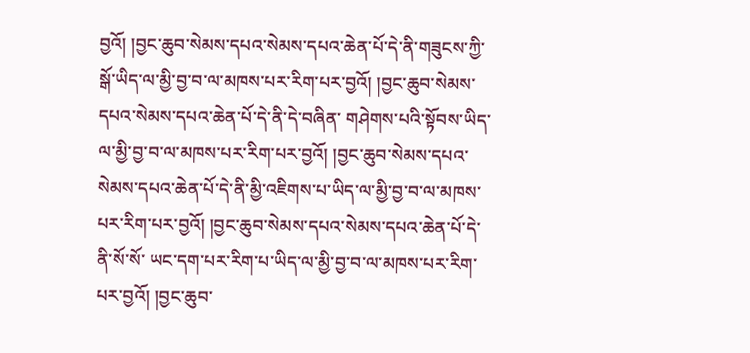བྱའོ། །བྱང་ཆུབ་སེམས་དཔའ་སེམས་དཔའ་ཆེན་པོ་དེ་ནི་གཟུངས་ཀྱི་སྒོ་ཡིད་ལ་མྱི་བྱ་བ་ལ་མཁས་པར་རིག་པར་བྱའོ། །བྱང་ཆུབ་སེམས་དཔའ་སེམས་དཔའ་ཆེན་པོ་དེ་ནི་དེ་བཞིན་ གཤེགས་པའི་སྟོབས་ཡིད་ལ་མྱི་བྱ་བ་ལ་མཁས་པར་རིག་པར་བྱའོ། །བྱང་ཆུབ་སེམས་དཔའ་སེམས་དཔའ་ཆེན་པོ་དེ་ནི་མྱི་འཇིགས་པ་ཡིད་ལ་མྱི་བྱ་བ་ལ་མཁས་པར་རིག་པར་བྱའོ། །བྱང་ཆུབ་སེམས་དཔའ་སེམས་དཔའ་ཆེན་པོ་དེ་ནི་སོ་སོ་ ཡང་དག་པར་རིག་པ་ཡིད་ལ་མྱི་བྱ་བ་ལ་མཁས་པར་རིག་པར་བྱའོ། །བྱང་ཆུབ་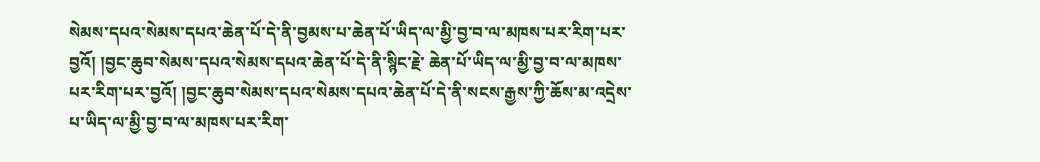སེམས་དཔའ་སེམས་དཔའ་ཆེན་པོ་དེ་ནི་བྱམས་པ་ཆེན་པོ་ཡིད་ལ་མྱི་བྱ་བ་ལ་མཁས་པར་རིག་པར་བྱའོ། །བྱང་ཆུབ་སེམས་དཔའ་སེམས་དཔའ་ཆེན་པོ་དེ་ནི་སྙིང་རྗེ་ ཆེན་པོ་ཡིད་ལ་མྱི་བྱ་བ་ལ་མཁས་པར་རིག་པར་བྱའོ། །བྱང་ཆུབ་སེམས་དཔའ་སེམས་དཔའ་ཆེན་པོ་དེ་ནི་སངས་རྒྱས་ཀྱི་ཆོས་མ་འདྲེས་པ་ཡིད་ལ་མྱི་བྱ་བ་ལ་མཁས་པར་རིག་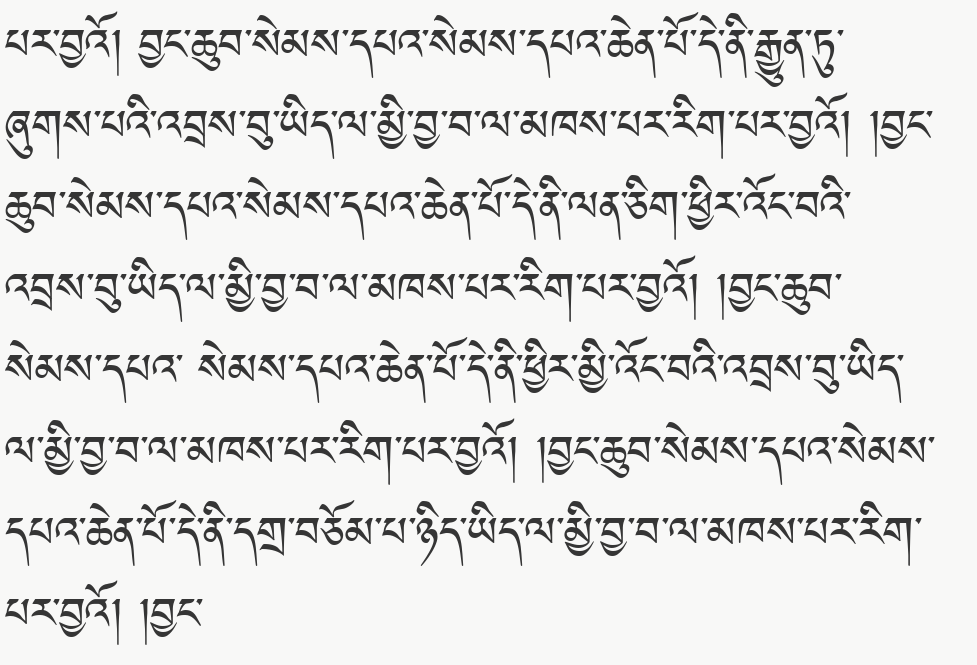པར་བྱའོ། བྱང་ཆུབ་སེམས་དཔའ་སེམས་དཔའ་ཆེན་པོ་དེ་ནི་རྒྱུན་ཏུ་
ཞུགས་པའི་འབྲས་བུ་ཡིད་ལ་མྱི་བྱ་བ་ལ་མཁས་པར་རིག་པར་བྱའོ། །བྱང་ཆུབ་སེམས་དཔའ་སེམས་དཔའ་ཆེན་པོ་དེ་ནི་ལན་ཅིག་ཕྱིར་འོང་བའི་འབྲས་བུ་ཡིད་ལ་མྱི་བྱ་བ་ལ་མཁས་པར་རིག་པར་བྱའོ། །བྱང་ཆུབ་སེམས་དཔའ་ སེམས་དཔའ་ཆེན་པོ་དེ་ནི་ཕྱིར་མྱི་འོང་བའི་འབྲས་བུ་ཡིད་ལ་མྱི་བྱ་བ་ལ་མཁས་པར་རིག་པར་བྱའོ། །བྱང་ཆུབ་སེམས་དཔའ་སེམས་དཔའ་ཆེན་པོ་དེ་ནི་དགྲ་བཅོམ་པ་ཉིད་ཡིད་ལ་མྱི་བྱ་བ་ལ་མཁས་པར་རིག་པར་བྱའོ། །བྱང་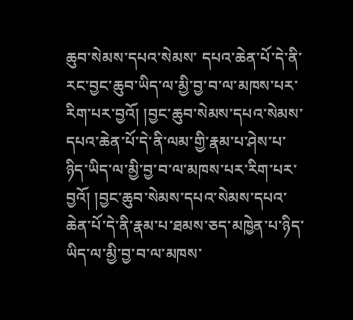ཆུབ་སེམས་དཔའ་སེམས་ དཔའ་ཆེན་པོ་དེ་ནི་རང་བྱང་ཆུབ་ཡིད་ལ་མྱི་བྱ་བ་ལ་མཁས་པར་རིག་པར་བྱའོ། །བྱང་ཆུབ་སེམས་དཔའ་སེམས་དཔའ་ཆེན་པོ་དེ་ནི་ལམ་གྱི་རྣམ་པ་ཤེས་པ་ཉིད་ཡིད་ལ་མྱི་བྱ་བ་ལ་མཁས་པར་རིག་པར་བྱའོ། །བྱང་ཆུབ་སེམས་དཔའ་སེམས་དཔའ་ ཆེན་པོ་དེ་ནི་རྣམ་པ་ཐམས་ཅད་མཁྱེན་པ་ཉིད་ཡིད་ལ་མྱི་བྱ་བ་ལ་མཁས་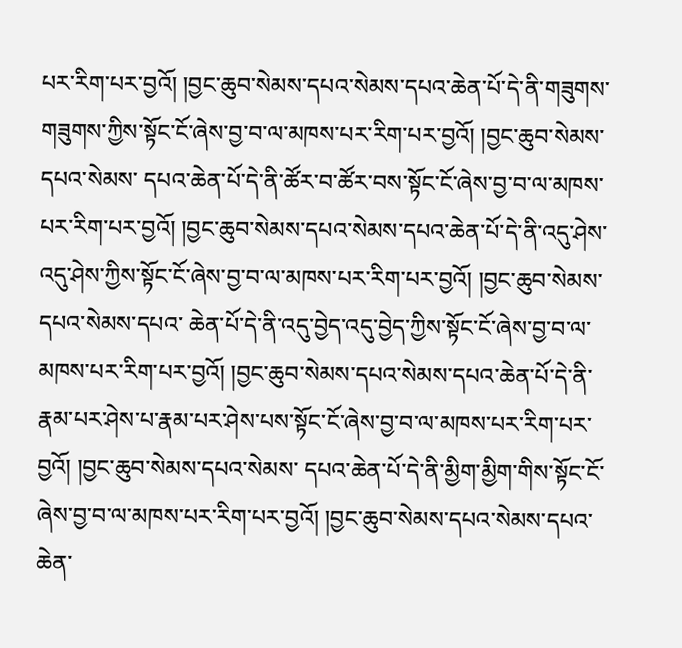པར་རིག་པར་བྱའོ། །བྱང་ཆུབ་སེམས་དཔའ་སེམས་དཔའ་ཆེན་པོ་དེ་ནི་གཟུགས་གཟུགས་ཀྱིས་སྟོང་ངོ་ཞེས་བྱ་བ་ལ་མཁས་པར་རིག་པར་བྱའོ། །བྱང་ཆུབ་སེམས་དཔའ་སེམས་ དཔའ་ཆེན་པོ་དེ་ནི་ཚོར་བ་ཚོར་བས་སྟོང་ངོ་ཞེས་བྱ་བ་ལ་མཁས་པར་རིག་པར་བྱའོ། །བྱང་ཆུབ་སེམས་དཔའ་སེམས་དཔའ་ཆེན་པོ་དེ་ནི་འདུ་ཤེས་འདུ་ཤེས་ཀྱིས་སྟོང་ངོ་ཞེས་བྱ་བ་ལ་མཁས་པར་རིག་པར་བྱའོ། །བྱང་ཆུབ་སེམས་དཔའ་སེམས་དཔའ་ ཆེན་པོ་དེ་ནི་འདུ་བྱེད་འདུ་བྱེད་ཀྱིས་སྟོང་ངོ་ཞེས་བྱ་བ་ལ་མཁས་པར་རིག་པར་བྱའོ། །བྱང་ཆུབ་སེམས་དཔའ་སེམས་དཔའ་ཆེན་པོ་དེ་ནི་རྣམ་པར་ཤེས་པ་རྣམ་པར་ཤེས་པས་སྟོང་ངོ་ཞེས་བྱ་བ་ལ་མཁས་པར་རིག་པར་བྱའོ། །བྱང་ཆུབ་སེམས་དཔའ་སེམས་ དཔའ་ཆེན་པོ་དེ་ནི་མྱིག་མྱིག་གིས་སྟོང་ངོ་ཞེས་བྱ་བ་ལ་མཁས་པར་རིག་པར་བྱའོ། །བྱང་ཆུབ་སེམས་དཔའ་སེམས་དཔའ་ཆེན་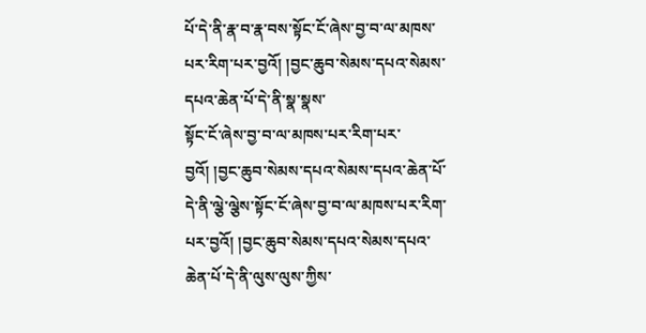པོ་དེ་ནི་རྣ་བ་རྣ་བས་སྟོང་ངོ་ཞེས་བྱ་བ་ལ་མཁས་པར་རིག་པར་བྱའོ། །བྱང་ཆུབ་སེམས་དཔའ་སེམས་དཔའ་ཆེན་པོ་དེ་ནི་སྣ་སྣས་
སྟོང་ངོ་ཞེས་བྱ་བ་ལ་མཁས་པར་རིག་པར་བྱའོ། །བྱང་ཆུབ་སེམས་དཔའ་སེམས་དཔའ་ཆེན་པོ་དེ་ནི་ལྕེ་ལྕེས་སྟོང་ངོ་ཞེས་བྱ་བ་ལ་མཁས་པར་རིག་པར་བྱའོ། །བྱང་ཆུབ་སེམས་དཔའ་སེམས་དཔའ་ཆེན་པོ་དེ་ནི་ལུས་ལུས་ཀྱིས་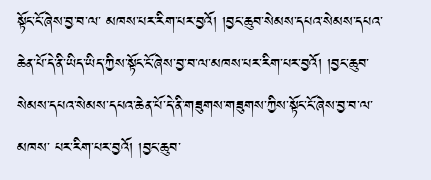སྟོང་ངོ་ཞེས་བྱ་བ་ལ་ མཁས་པར་རིག་པར་བྱའོ། །བྱང་ཆུབ་སེམས་དཔའ་སེམས་དཔའ་ཆེན་པོ་དེ་ནི་ཡིད་ཡིད་ཀྱིས་སྟོང་ངོ་ཞེས་བྱ་བ་ལ་མཁས་པར་རིག་པར་བྱའོ། །བྱང་ཆུབ་སེམས་དཔའ་སེམས་དཔའ་ཆེན་པོ་དེ་ནི་གཟུགས་གཟུགས་ཀྱིས་སྟོང་ངོ་ཞེས་བྱ་བ་ལ་མཁས་ པར་རིག་པར་བྱའོ། །བྱང་ཆུབ་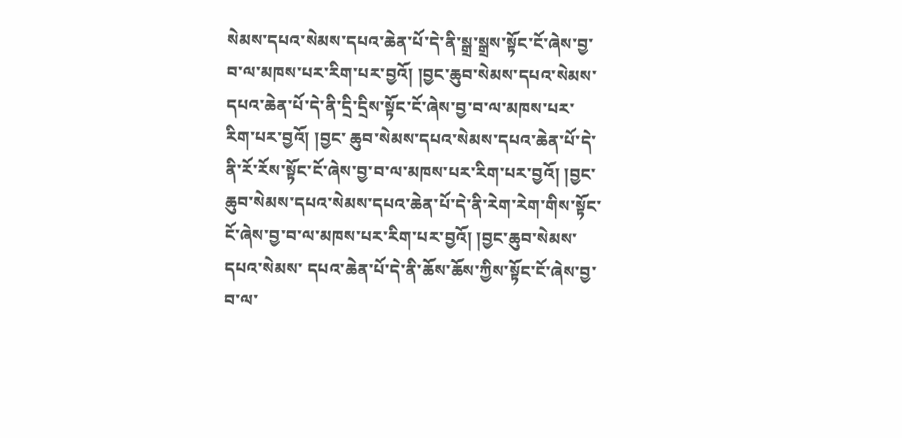སེམས་དཔའ་སེམས་དཔའ་ཆེན་པོ་དེ་ནི་སྒྲ་སྒྲས་སྟོང་ངོ་ཞེས་བྱ་བ་ལ་མཁས་པར་རིག་པར་བྱའོ། །བྱང་ཆུབ་སེམས་དཔའ་སེམས་དཔའ་ཆེན་པོ་དེ་ནི་དྲི་དྲིས་སྟོང་ངོ་ཞེས་བྱ་བ་ལ་མཁས་པར་རིག་པར་བྱའོ། །བྱང་ ཆུབ་སེམས་དཔའ་སེམས་དཔའ་ཆེན་པོ་དེ་ནི་རོ་རོས་སྟོང་ངོ་ཞེས་བྱ་བ་ལ་མཁས་པར་རིག་པར་བྱའོ། །བྱང་ཆུབ་སེམས་དཔའ་སེམས་དཔའ་ཆེན་པོ་དེ་ནི་རེག་རེག་གིས་སྟོང་ངོ་ཞེས་བྱ་བ་ལ་མཁས་པར་རིག་པར་བྱའོ། །བྱང་ཆུབ་སེམས་དཔའ་སེམས་ དཔའ་ཆེན་པོ་དེ་ནི་ཆོས་ཆོས་ཀྱིས་སྟོང་ངོ་ཞེས་བྱ་བ་ལ་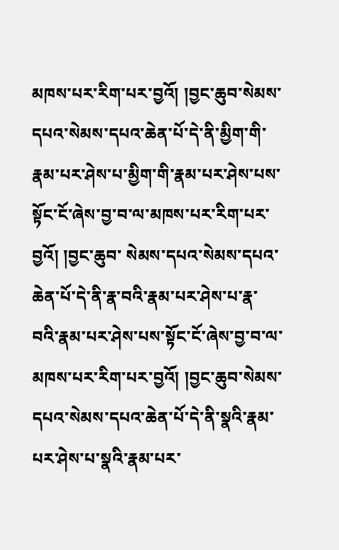མཁས་པར་རིག་པར་བྱའོ། །བྱང་ཆུབ་སེམས་དཔའ་སེམས་དཔའ་ཆེན་པོ་དེ་ནི་མྱིག་གི་རྣམ་པར་ཤེས་པ་མྱིག་གི་རྣམ་པར་ཤེས་པས་སྟོང་ངོ་ཞེས་བྱ་བ་ལ་མཁས་པར་རིག་པར་བྱའོ། །བྱང་ཆུབ་ སེམས་དཔའ་སེམས་དཔའ་ཆེན་པོ་དེ་ནི་རྣ་བའི་རྣམ་པར་ཤེས་པ་རྣ་བའི་རྣམ་པར་ཤེས་པས་སྟོང་ངོ་ཞེས་བྱ་བ་ལ་མཁས་པར་རིག་པར་བྱའོ། །བྱང་ཆུབ་སེམས་དཔའ་སེམས་དཔའ་ཆེན་པོ་དེ་ནི་སྣའི་རྣམ་པར་ཤེས་པ་སྣའི་རྣམ་པར་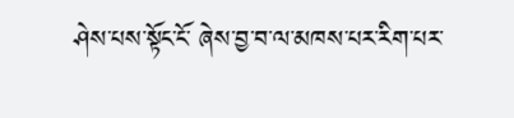ཤེས་པས་སྟོང་ངོ་ ཞེས་བྱ་བ་ལ་མཁས་པར་རིག་པར་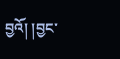བྱའོ། །བྱང་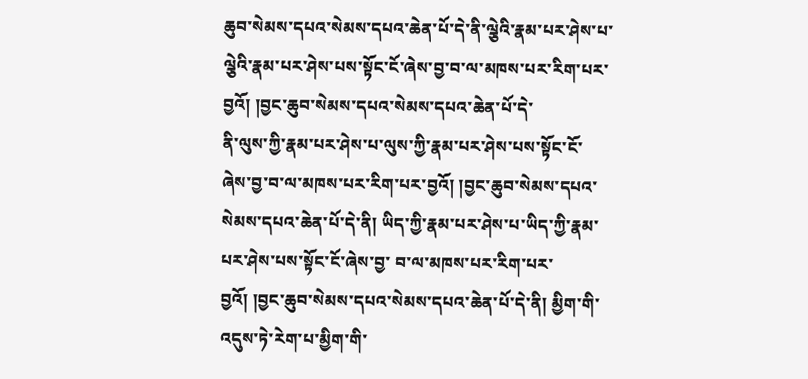ཆུབ་སེམས་དཔའ་སེམས་དཔའ་ཆེན་པོ་དེ་ནི་ལྕེའི་རྣམ་པར་ཤེས་པ་ལྕེའི་རྣམ་པར་ཤེས་པས་སྟོང་ངོ་ཞེས་བྱ་བ་ལ་མཁས་པར་རིག་པར་བྱའོ། །བྱང་ཆུབ་སེམས་དཔའ་སེམས་དཔའ་ཆེན་པོ་དེ་
ནི་ལུས་ཀྱི་རྣམ་པར་ཤེས་པ་ལུས་ཀྱི་རྣམ་པར་ཤེས་པས་སྟོང་ངོ་ཞེས་བྱ་བ་ལ་མཁས་པར་རིག་པར་བྱའོ། །བྱང་ཆུབ་སེམས་དཔའ་སེམས་དཔའ་ཆེན་པོ་དེ་ནི། ཡིད་ཀྱི་རྣམ་པར་ཤེས་པ་ཡིད་ཀྱི་རྣམ་པར་ཤེས་པས་སྟོང་ངོ་ཞེས་བྱ་ བ་ལ་མཁས་པར་རིག་པར་བྱའོ། །བྱང་ཆུབ་སེམས་དཔའ་སེམས་དཔའ་ཆེན་པོ་དེ་ནི། མྱིག་གི་འདུས་ཏེ་རེག་པ་མྱིག་གི་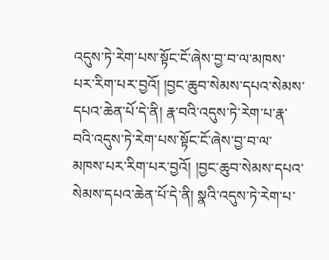འདུས་ཏེ་རེག་པས་སྟོང་ངོ་ཞེས་བྱ་བ་ལ་མཁས་པར་རིག་པར་བྱའོ། །བྱང་ཆུབ་སེམས་དཔའ་སེམས་དཔའ་ཆེན་པོ་དེ་ནི། རྣ་བའི་འདུས་ཏེ་རེག་པ་རྣ་བའི་འདུས་ཏེ་རེག་པས་སྟོང་ངོ་ཞེས་བྱ་བ་ལ་མཁས་པར་རིག་པར་བྱའོ། །བྱང་ཆུབ་སེམས་དཔའ་སེམས་དཔའ་ཆེན་པོ་དེ་ནི། སྣའི་འདུས་ཏེ་རེག་པ་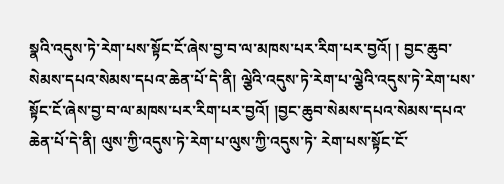སྣའི་འདུས་ཏེ་རེག་པས་སྟོང་ངོ་ཞེས་བྱ་བ་ལ་མཁས་པར་རིག་པར་བྱའོ། ། བྱང་ཆུབ་སེམས་དཔའ་སེམས་དཔའ་ཆེན་པོ་དེ་ནི། ལྕེའི་འདུས་ཏེ་རེག་པ་ལྕེའི་འདུས་ཏེ་རེག་པས་སྟོང་ངོ་ཞེས་བྱ་བ་ལ་མཁས་པར་རིག་པར་བྱའོ། །བྱང་ཆུབ་སེམས་དཔའ་སེམས་དཔའ་ཆེན་པོ་དེ་ནི། ལུས་ཀྱི་འདུས་ཏེ་རེག་པ་ལུས་ཀྱི་འདུས་ཏེ་ རེག་པས་སྟོང་ངོ་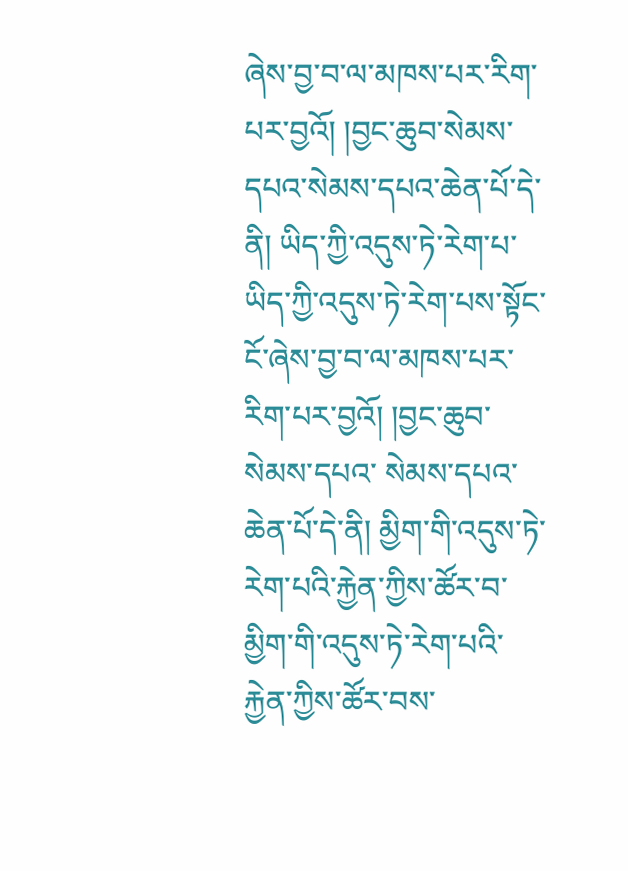ཞེས་བྱ་བ་ལ་མཁས་པར་རིག་པར་བྱའོ། །བྱང་ཆུབ་སེམས་དཔའ་སེམས་དཔའ་ཆེན་པོ་དེ་ནི། ཡིད་ཀྱི་འདུས་ཏེ་རེག་པ་ཡིད་ཀྱི་འདུས་ཏེ་རེག་པས་སྟོང་ངོ་ཞེས་བྱ་བ་ལ་མཁས་པར་རིག་པར་བྱའོ། །བྱང་ཆུབ་སེམས་དཔའ་ སེམས་དཔའ་ཆེན་པོ་དེ་ནི། མྱིག་གི་འདུས་ཏེ་རེག་པའི་རྐྱེན་ཀྱིས་ཚོར་བ་མྱིག་གི་འདུས་ཏེ་རེག་པའི་རྐྱེན་ཀྱིས་ཚོར་བས་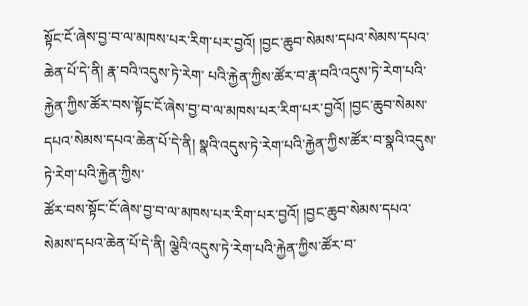སྟོང་ངོ་ཞེས་བྱ་བ་ལ་མཁས་པར་རིག་པར་བྱའོ། །བྱང་ཆུབ་སེམས་དཔའ་སེམས་དཔའ་ཆེན་པོ་དེ་ནི། རྣ་བའི་འདུས་ཏེ་རེག་ པའི་རྐྱེན་ཀྱིས་ཚོར་བ་རྣ་བའི་འདུས་ཏེ་རེག་པའི་རྐྱེན་ཀྱིས་ཚོར་བས་སྟོང་ངོ་ཞེས་བྱ་བ་ལ་མཁས་པར་རིག་པར་བྱའོ། །བྱང་ཆུབ་སེམས་དཔའ་སེམས་དཔའ་ཆེན་པོ་དེ་ནི། སྣའི་འདུས་ཏེ་རེག་པའི་རྐྱེན་ཀྱིས་ཚོར་བ་སྣའི་འདུས་ཏེ་རེག་པའི་རྐྱེན་ཀྱིས་
ཚོར་བས་སྟོང་ངོ་ཞེས་བྱ་བ་ལ་མཁས་པར་རིག་པར་བྱའོ། །བྱང་ཆུབ་སེམས་དཔའ་སེམས་དཔའ་ཆེན་པོ་དེ་ནི། ལྕེའི་འདུས་ཏེ་རེག་པའི་རྐྱེན་ཀྱིས་ཚོར་བ་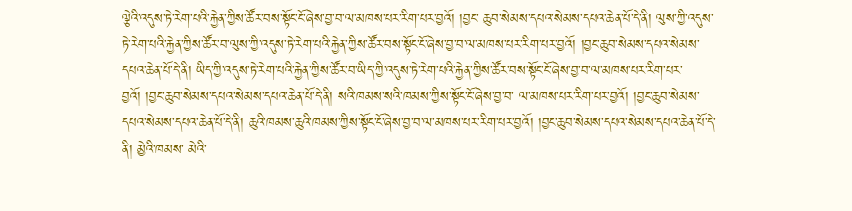ལྕེའི་འདུས་ཏེ་རེག་པའི་རྐྱེན་ཀྱིས་ཚོར་བས་སྟོང་ངོ་ཞེས་བྱ་བ་ལ་མཁས་པར་རིག་པར་བྱའོ། །བྱང་ ཆུབ་སེམས་དཔའ་སེམས་དཔའ་ཆེན་པོ་དེ་ནི། ལུས་ཀྱི་འདུས་ཏེ་རེག་པའི་རྐྱེན་ཀྱིས་ཚོར་བ་ལུས་ཀྱི་འདུས་ཏེ་རེག་པའི་རྐྱེན་ཀྱིས་ཚོར་བས་སྟོང་ངོ་ཞེས་བྱ་བ་ལ་མཁས་པར་རིག་པར་བྱའོ། །བྱང་ཆུབ་སེམས་དཔའ་སེམས་དཔའ་ཆེན་པོ་དེ་ནི། ཡིད་ཀྱི་འདུས་ཏེ་རེག་པའི་རྐྱེན་ཀྱིས་ཚོར་བ་ཡིད་ཀྱི་འདུས་ཏེ་རེག་པའི་རྐྱེན་ཀྱིས་ཚོར་བས་སྟོང་ངོ་ཞེས་བྱ་བ་ལ་མཁས་པར་རིག་པར་བྱའོ། །བྱང་ཆུབ་སེམས་དཔའ་སེམས་དཔའ་ཆེན་པོ་དེ་ནི། སའི་ཁམས་སའི་ཁམས་ཀྱིས་སྟོང་ངོ་ཞེས་བྱ་བ་ ལ་མཁས་པར་རིག་པར་བྱའོ། །བྱང་ཆུབ་སེམས་དཔའ་སེམས་དཔའ་ཆེན་པོ་དེ་ནི། ཆུའི་ཁམས་ཆུའི་ཁམས་ཀྱིས་སྟོང་ངོ་ཞེས་བྱ་བ་ལ་མཁས་པར་རིག་པར་བྱའོ། །བྱང་ཆུབ་སེམས་དཔའ་སེམས་དཔའ་ཆེན་པོ་དེ་ནི། མྱེའི་ཁམས་ མེའི་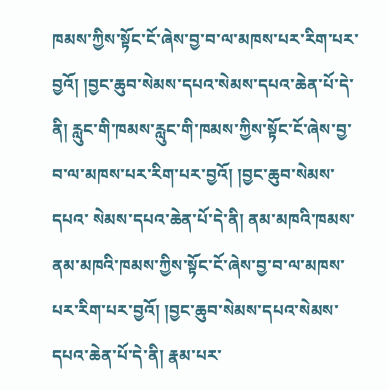ཁམས་ཀྱིས་སྟོང་ངོ་ཞེས་བྱ་བ་ལ་མཁས་པར་རིག་པར་བྱའོ། །བྱང་ཆུབ་སེམས་དཔའ་སེམས་དཔའ་ཆེན་པོ་དེ་ནི། རླུང་གི་ཁམས་རླུང་གི་ཁམས་ཀྱིས་སྟོང་ངོ་ཞེས་བྱ་བ་ལ་མཁས་པར་རིག་པར་བྱའོ། །བྱང་ཆུབ་སེམས་དཔའ་ སེམས་དཔའ་ཆེན་པོ་དེ་ནི། ནམ་མཁའི་ཁམས་ནམ་མཁའི་ཁམས་ཀྱིས་སྟོང་ངོ་ཞེས་བྱ་བ་ལ་མཁས་པར་རིག་པར་བྱའོ། །བྱང་ཆུབ་སེམས་དཔའ་སེམས་དཔའ་ཆེན་པོ་དེ་ནི། རྣམ་པར་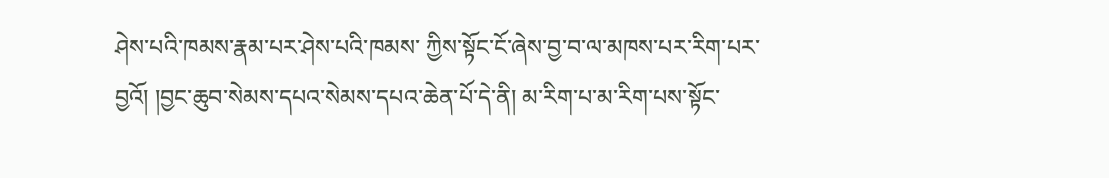ཤེས་པའི་ཁམས་རྣམ་པར་ཤེས་པའི་ཁམས་ ཀྱིས་སྟོང་ངོ་ཞེས་བྱ་བ་ལ་མཁས་པར་རིག་པར་བྱའོ། །བྱང་ཆུབ་སེམས་དཔའ་སེམས་དཔའ་ཆེན་པོ་དེ་ནི། མ་རིག་པ་མ་རིག་པས་སྟོང་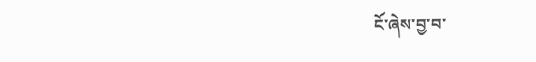ངོ་ཞེས་བྱ་བ་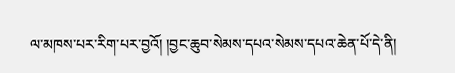ལ་མཁས་པར་རིག་པར་བྱའོ། །བྱང་ཆུབ་སེམས་དཔའ་སེམས་དཔའ་ཆེན་པོ་དེ་ནི།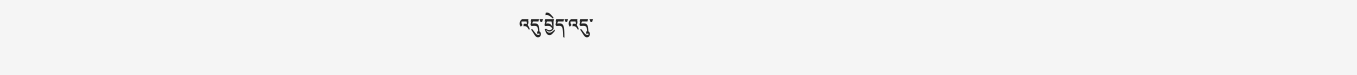འདུ་བྱེད་འདུ་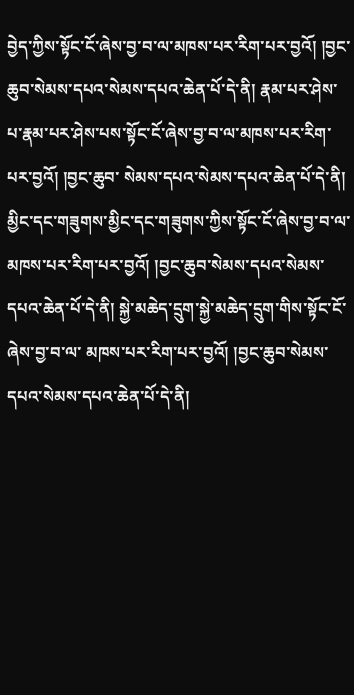བྱེད་ཀྱིས་སྟོང་ངོ་ཞེས་བྱ་བ་ལ་མཁས་པར་རིག་པར་བྱའོ། །བྱང་ཆུབ་སེམས་དཔའ་སེམས་དཔའ་ཆེན་པོ་དེ་ནི། རྣམ་པར་ཤེས་པ་རྣམ་པར་ཤེས་པས་སྟོང་ངོ་ཞེས་བྱ་བ་ལ་མཁས་པར་རིག་པར་བྱའོ། །བྱང་ཆུབ་ སེམས་དཔའ་སེམས་དཔའ་ཆེན་པོ་དེ་ནི། མྱིང་དང་གཟུགས་མྱིང་དང་གཟུགས་ཀྱིས་སྟོང་ངོ་ཞེས་བྱ་བ་ལ་མཁས་པར་རིག་པར་བྱའོ། །བྱང་ཆུབ་སེམས་དཔའ་སེམས་དཔའ་ཆེན་པོ་དེ་ནི། སྐྱེ་མཆེད་དྲུག་སྐྱེ་མཆེད་དྲུག་གིས་སྟོང་ངོ་ཞེས་བྱ་བ་ལ་ མཁས་པར་རིག་པར་བྱའོ། །བྱང་ཆུབ་སེམས་དཔའ་སེམས་དཔའ་ཆེན་པོ་དེ་ནི།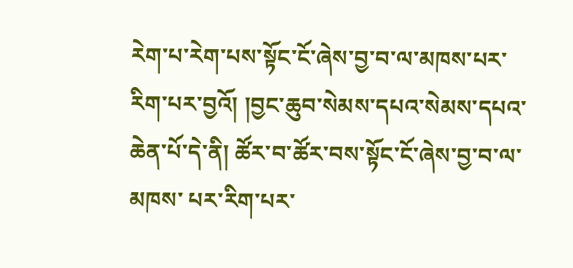རེག་པ་རེག་པས་སྟོང་ངོ་ཞེས་བྱ་བ་ལ་མཁས་པར་རིག་པར་བྱའོ། །བྱང་ཆུབ་སེམས་དཔའ་སེམས་དཔའ་ཆེན་པོ་དེ་ནི། ཚོར་བ་ཚོར་བས་སྟོང་ངོ་ཞེས་བྱ་བ་ལ་མཁས་ པར་རིག་པར་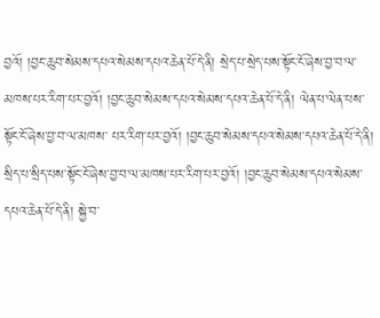བྱའོ། །བྱང་ཆུབ་སེམས་དཔའ་སེམས་དཔའ་ཆེན་པོ་དེ་ནི། སྲེད་པ་སྲེད་པས་སྟོང་ངོ་ཞེས་བྱ་བ་ལ་མཁས་པར་རིག་པར་བྱའོ། །བྱང་ཆུབ་སེམས་དཔའ་སེམས་དཔའ་ཆེན་པོ་དེ་ནི། ལེན་པ་ལེན་པས་སྟོང་ངོ་ཞེས་བྱ་བ་ལ་མཁས་ པར་རིག་པར་བྱའོ། །བྱང་ཆུབ་སེམས་དཔའ་སེམས་དཔའ་ཆེན་པོ་དེ་ནི། སྲིད་པ་སྲིད་པས་སྟོང་ངོ་ཞེས་བྱ་བ་ལ་མཁས་པར་རིག་པར་བྱའོ། །བྱང་ཆུབ་སེམས་དཔའ་སེམས་དཔའ་ཆེན་པོ་དེ་ནི། སྐྱེ་བ་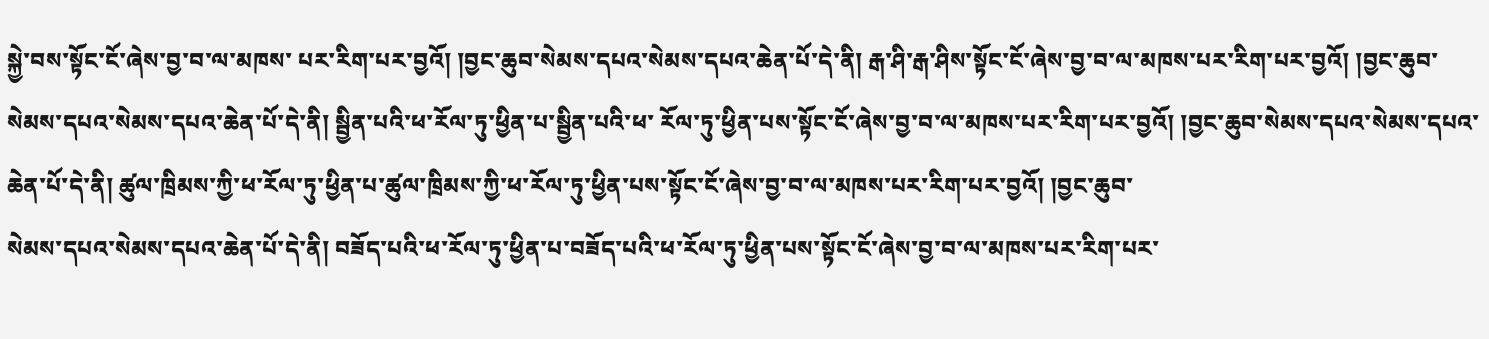སྐྱེ་བས་སྟོང་ངོ་ཞེས་བྱ་བ་ལ་མཁས་ པར་རིག་པར་བྱའོ། །བྱང་ཆུབ་སེམས་དཔའ་སེམས་དཔའ་ཆེན་པོ་དེ་ནི། རྒ་ཤི་རྒ་ཤིས་སྟོང་ངོ་ཞེས་བྱ་བ་ལ་མཁས་པར་རིག་པར་བྱའོ། །བྱང་ཆུབ་སེམས་དཔའ་སེམས་དཔའ་ཆེན་པོ་དེ་ནི། སྦྱིན་པའི་ཕ་རོལ་ཏུ་ཕྱིན་པ་སྦྱིན་པའི་ཕ་ རོལ་ཏུ་ཕྱིན་པས་སྟོང་ངོ་ཞེས་བྱ་བ་ལ་མཁས་པར་རིག་པར་བྱའོ། །བྱང་ཆུབ་སེམས་དཔའ་སེམས་དཔའ་ཆེན་པོ་དེ་ནི། ཚུལ་ཁྲིམས་ཀྱི་ཕ་རོལ་ཏུ་ཕྱིན་པ་ཚུལ་ཁྲིམས་ཀྱི་ཕ་རོལ་ཏུ་ཕྱིན་པས་སྟོང་ངོ་ཞེས་བྱ་བ་ལ་མཁས་པར་རིག་པར་བྱའོ། །བྱང་ཆུབ་
སེམས་དཔའ་སེམས་དཔའ་ཆེན་པོ་དེ་ནི། བཟོད་པའི་ཕ་རོལ་ཏུ་ཕྱིན་པ་བཟོད་པའི་ཕ་རོལ་ཏུ་ཕྱིན་པས་སྟོང་ངོ་ཞེས་བྱ་བ་ལ་མཁས་པར་རིག་པར་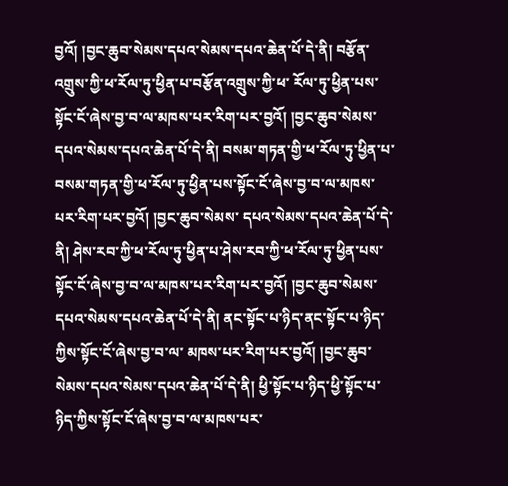བྱའོ། །བྱང་ཆུབ་སེམས་དཔའ་སེམས་དཔའ་ཆེན་པོ་དེ་ནི། བརྩོན་འགྲུས་ཀྱི་ཕ་རོལ་ཏུ་ཕྱིན་པ་བརྩོན་འགྲུས་ཀྱི་ཕ་ རོལ་ཏུ་ཕྱིན་པས་སྟོང་ངོ་ཞེས་བྱ་བ་ལ་མཁས་པར་རིག་པར་བྱའོ། །བྱང་ཆུབ་སེམས་དཔའ་སེམས་དཔའ་ཆེན་པོ་དེ་ནི། བསམ་གཏན་གྱི་ཕ་རོལ་ཏུ་ཕྱིན་པ་བསམ་གཏན་གྱི་ཕ་རོལ་ཏུ་ཕྱིན་པས་སྟོང་ངོ་ཞེས་བྱ་བ་ལ་མཁས་པར་རིག་པར་བྱའོ། །བྱང་ཆུབ་སེམས་ དཔའ་སེམས་དཔའ་ཆེན་པོ་དེ་ནི། ཤེས་རབ་ཀྱི་ཕ་རོལ་ཏུ་ཕྱིན་པ་ཤེས་རབ་ཀྱི་ཕ་རོལ་ཏུ་ཕྱིན་པས་སྟོང་ངོ་ཞེས་བྱ་བ་ལ་མཁས་པར་རིག་པར་བྱའོ། །བྱང་ཆུབ་སེམས་དཔའ་སེམས་དཔའ་ཆེན་པོ་དེ་ནི། ནང་སྟོང་པ་ཉིད་ནང་སྟོང་པ་ཉིད་ཀྱིས་སྟོང་ངོ་ཞེས་བྱ་བ་ལ་ མཁས་པར་རིག་པར་བྱའོ། །བྱང་ཆུབ་སེམས་དཔའ་སེམས་དཔའ་ཆེན་པོ་དེ་ནི། ཕྱི་སྟོང་པ་ཉིད་ཕྱི་སྟོང་པ་ཉིད་ཀྱིས་སྟོང་ངོ་ཞེས་བྱ་བ་ལ་མཁས་པར་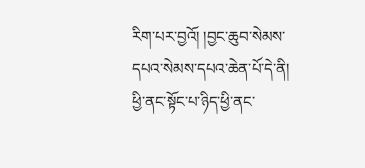རིག་པར་བྱའོ། །བྱང་ཆུབ་སེམས་དཔའ་སེམས་དཔའ་ཆེན་པོ་དེ་ནི། ཕྱི་ནང་སྟོང་པ་ཉིད་ཕྱི་ནང་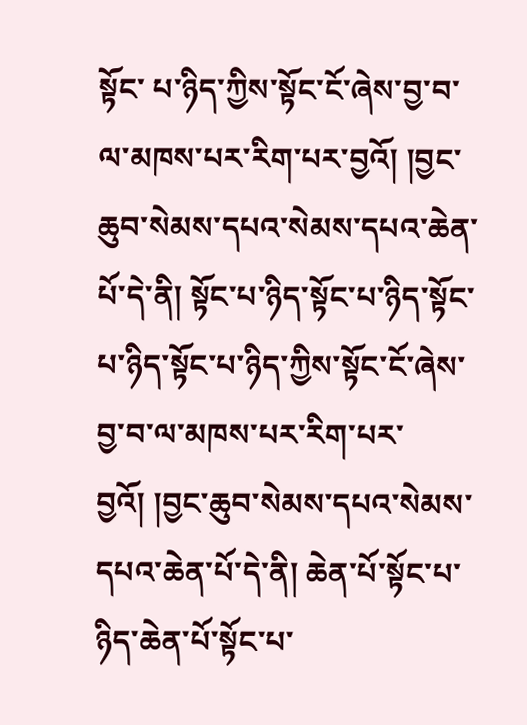སྟོང་ པ་ཉིད་ཀྱིས་སྟོང་ངོ་ཞེས་བྱ་བ་ལ་མཁས་པར་རིག་པར་བྱའོ། །བྱང་ཆུབ་སེམས་དཔའ་སེམས་དཔའ་ཆེན་པོ་དེ་ནི། སྟོང་པ་ཉིད་སྟོང་པ་ཉིད་སྟོང་པ་ཉིད་སྟོང་པ་ཉིད་ཀྱིས་སྟོང་ངོ་ཞེས་བྱ་བ་ལ་མཁས་པར་རིག་པར་བྱའོ། །བྱང་ཆུབ་སེམས་དཔའ་སེམས་ དཔའ་ཆེན་པོ་དེ་ནི། ཆེན་པོ་སྟོང་པ་ཉིད་ཆེན་པོ་སྟོང་པ་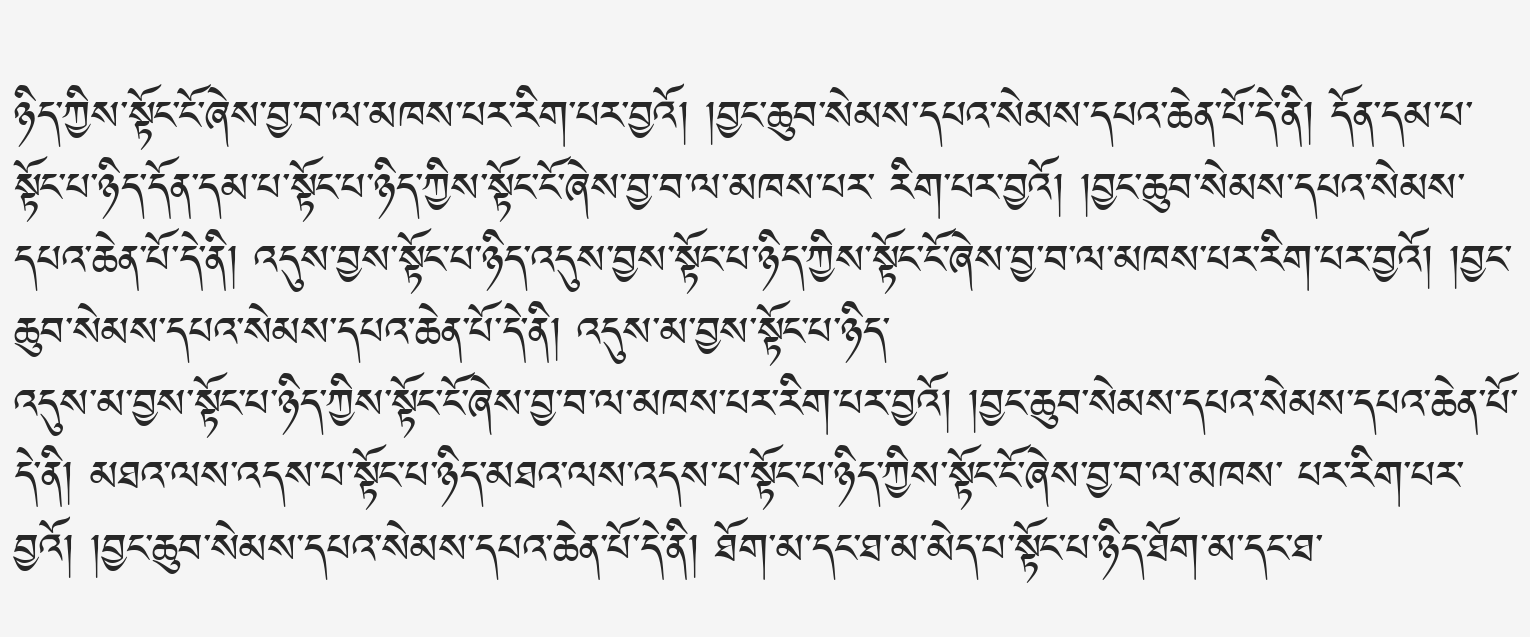ཉིད་ཀྱིས་སྟོང་ངོ་ཞེས་བྱ་བ་ལ་མཁས་པར་རིག་པར་བྱའོ། །བྱང་ཆུབ་སེམས་དཔའ་སེམས་དཔའ་ཆེན་པོ་དེ་ནི། དོན་དམ་པ་སྟོང་པ་ཉིད་དོན་དམ་པ་སྟོང་པ་ཉིད་ཀྱིས་སྟོང་ངོ་ཞེས་བྱ་བ་ལ་མཁས་པར་ རིག་པར་བྱའོ། །བྱང་ཆུབ་སེམས་དཔའ་སེམས་དཔའ་ཆེན་པོ་དེ་ནི། འདུས་བྱས་སྟོང་པ་ཉིད་འདུས་བྱས་སྟོང་པ་ཉིད་ཀྱིས་སྟོང་ངོ་ཞེས་བྱ་བ་ལ་མཁས་པར་རིག་པར་བྱའོ། །བྱང་ཆུབ་སེམས་དཔའ་སེམས་དཔའ་ཆེན་པོ་དེ་ནི། འདུས་མ་བྱས་སྟོང་པ་ཉིད་
འདུས་མ་བྱས་སྟོང་པ་ཉིད་ཀྱིས་སྟོང་ངོ་ཞེས་བྱ་བ་ལ་མཁས་པར་རིག་པར་བྱའོ། །བྱང་ཆུབ་སེམས་དཔའ་སེམས་དཔའ་ཆེན་པོ་དེ་ནི། མཐའ་ལས་འདས་པ་སྟོང་པ་ཉིད་མཐའ་ལས་འདས་པ་སྟོང་པ་ཉིད་ཀྱིས་སྟོང་ངོ་ཞེས་བྱ་བ་ལ་མཁས་ པར་རིག་པར་བྱའོ། །བྱང་ཆུབ་སེམས་དཔའ་སེམས་དཔའ་ཆེན་པོ་དེ་ནི། ཐོག་མ་དང་ཐ་མ་མེད་པ་སྟོང་པ་ཉིད་ཐོག་མ་དང་ཐ་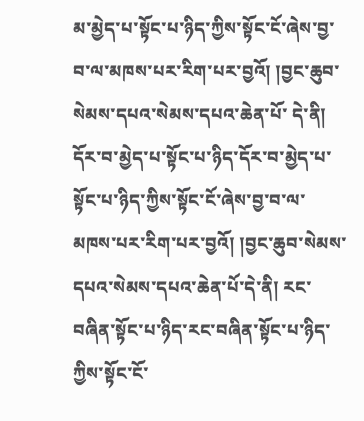མ་མྱེད་པ་སྟོང་པ་ཉིད་ཀྱིས་སྟོང་ངོ་ཞེས་བྱ་བ་ལ་མཁས་པར་རིག་པར་བྱའོ། །བྱང་ཆུབ་སེམས་དཔའ་སེམས་དཔའ་ཆེན་པོ་ དེ་ནི། དོར་བ་མྱེད་པ་སྟོང་པ་ཉིད་དོར་བ་མྱེད་པ་སྟོང་པ་ཉིད་ཀྱིས་སྟོང་ངོ་ཞེས་བྱ་བ་ལ་མཁས་པར་རིག་པར་བྱའོ། །བྱང་ཆུབ་སེམས་དཔའ་སེམས་དཔའ་ཆེན་པོ་དེ་ནི། རང་བཞིན་སྟོང་པ་ཉིད་རང་བཞིན་སྟོང་པ་ཉིད་ཀྱིས་སྟོང་ངོ་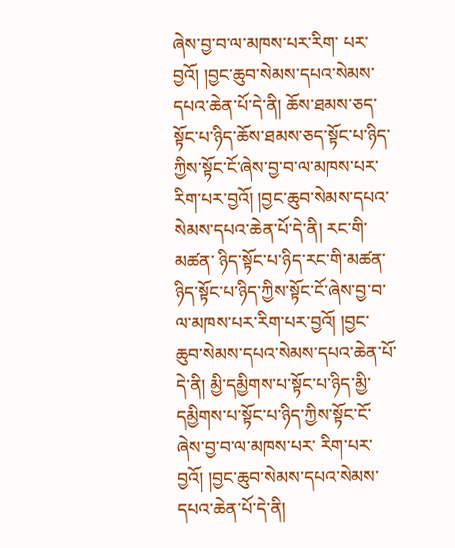ཞེས་བྱ་བ་ལ་མཁས་པར་རིག་ པར་བྱའོ། །བྱང་ཆུབ་སེམས་དཔའ་སེམས་དཔའ་ཆེན་པོ་དེ་ནི། ཆོས་ཐམས་ཅད་སྟོང་པ་ཉིད་ཆོས་ཐམས་ཅད་སྟོང་པ་ཉིད་ཀྱིས་སྟོང་ངོ་ཞེས་བྱ་བ་ལ་མཁས་པར་རིག་པར་བྱའོ། །བྱང་ཆུབ་སེམས་དཔའ་སེམས་དཔའ་ཆེན་པོ་དེ་ནི། རང་གི་མཚན་ ཉིད་སྟོང་པ་ཉིད་རང་གི་མཚན་ཉིད་སྟོང་པ་ཉིད་ཀྱིས་སྟོང་ངོ་ཞེས་བྱ་བ་ལ་མཁས་པར་རིག་པར་བྱའོ། །བྱང་ཆུབ་སེམས་དཔའ་སེམས་དཔའ་ཆེན་པོ་དེ་ནི། མྱི་དམྱིགས་པ་སྟོང་པ་ཉིད་མྱི་དམྱིགས་པ་སྟོང་པ་ཉིད་ཀྱིས་སྟོང་ངོ་ཞེས་བྱ་བ་ལ་མཁས་པར་ རིག་པར་བྱའོ། །བྱང་ཆུབ་སེམས་དཔའ་སེམས་དཔའ་ཆེན་པོ་དེ་ནི།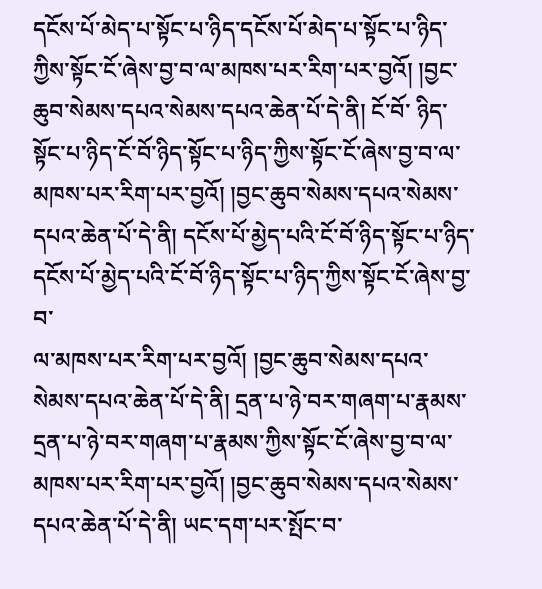དངོས་པོ་མེད་པ་སྟོང་པ་ཉིད་དངོས་པོ་མེད་པ་སྟོང་པ་ཉིད་ཀྱིས་སྟོང་ངོ་ཞེས་བྱ་བ་ལ་མཁས་པར་རིག་པར་བྱའོ། །བྱང་ཆུབ་སེམས་དཔའ་སེམས་དཔའ་ཆེན་པོ་དེ་ནི། ངོ་བོ་ ཉིད་སྟོང་པ་ཉིད་ངོ་བོ་ཉིད་སྟོང་པ་ཉིད་ཀྱིས་སྟོང་ངོ་ཞེས་བྱ་བ་ལ་མཁས་པར་རིག་པར་བྱའོ། །བྱང་ཆུབ་སེམས་དཔའ་སེམས་དཔའ་ཆེན་པོ་དེ་ནི། དངོས་པོ་མྱེད་པའི་ངོ་བོ་ཉིད་སྟོང་པ་ཉིད་དངོས་པོ་མྱེད་པའི་ངོ་བོ་ཉིད་སྟོང་པ་ཉིད་ཀྱིས་སྟོང་ངོ་ཞེས་བྱ་བ་
ལ་མཁས་པར་རིག་པར་བྱའོ། །བྱང་ཆུབ་སེམས་དཔའ་སེམས་དཔའ་ཆེན་པོ་དེ་ནི། དྲན་པ་ཉེ་བར་གཞག་པ་རྣམས་དྲན་པ་ཉེ་བར་གཞག་པ་རྣམས་ཀྱིས་སྟོང་ངོ་ཞེས་བྱ་བ་ལ་མཁས་པར་རིག་པར་བྱའོ། །བྱང་ཆུབ་སེམས་དཔའ་སེམས་དཔའ་ཆེན་པོ་དེ་ནི། ཡང་དག་པར་སྤོང་བ་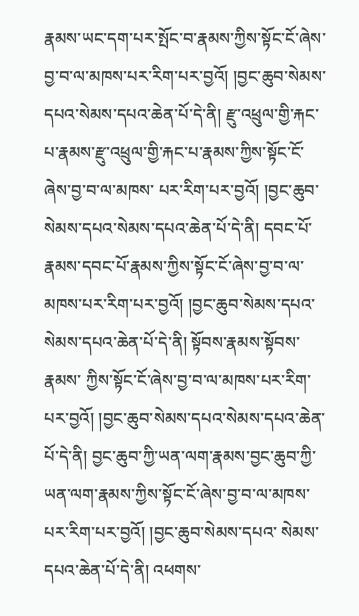རྣམས་ཡང་དག་པར་སྤོང་བ་རྣམས་ཀྱིས་སྟོང་ངོ་ཞེས་བྱ་བ་ལ་མཁས་པར་རིག་པར་བྱའོ། །བྱང་ཆུབ་སེམས་དཔའ་སེམས་དཔའ་ཆེན་པོ་དེ་ནི། རྫུ་འཕྲུལ་གྱི་རྐང་པ་རྣམས་རྫུ་འཕྲུལ་གྱི་རྐང་པ་རྣམས་ཀྱིས་སྟོང་ངོ་ཞེས་བྱ་བ་ལ་མཁས་ པར་རིག་པར་བྱའོ། །བྱང་ཆུབ་སེམས་དཔའ་སེམས་དཔའ་ཆེན་པོ་དེ་ནི། དབང་པོ་རྣམས་དབང་པོ་རྣམས་ཀྱིས་སྟོང་ངོ་ཞེས་བྱ་བ་ལ་མཁས་པར་རིག་པར་བྱའོ། །བྱང་ཆུབ་སེམས་དཔའ་སེམས་དཔའ་ཆེན་པོ་དེ་ནི། སྟོབས་རྣམས་སྟོབས་རྣམས་ ཀྱིས་སྟོང་ངོ་ཞེས་བྱ་བ་ལ་མཁས་པར་རིག་པར་བྱའོ། །བྱང་ཆུབ་སེམས་དཔའ་སེམས་དཔའ་ཆེན་པོ་དེ་ནི། བྱང་ཆུབ་ཀྱི་ཡན་ལག་རྣམས་བྱང་ཆུབ་ཀྱི་ཡན་ལག་རྣམས་ཀྱིས་སྟོང་ངོ་ཞེས་བྱ་བ་ལ་མཁས་པར་རིག་པར་བྱའོ། །བྱང་ཆུབ་སེམས་དཔའ་ སེམས་དཔའ་ཆེན་པོ་དེ་ནི། འཕགས་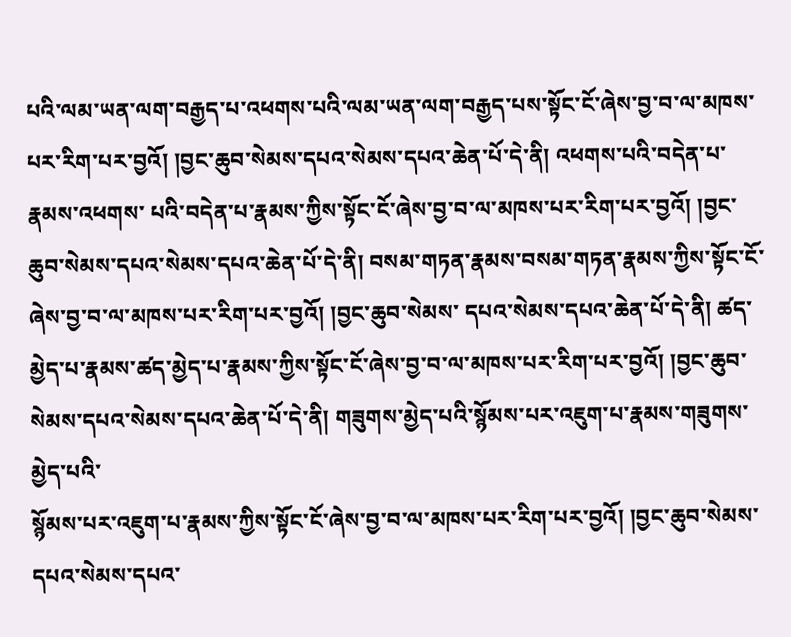པའི་ལམ་ཡན་ལག་བརྒྱད་པ་འཕགས་པའི་ལམ་ཡན་ལག་བརྒྱད་པས་སྟོང་ངོ་ཞེས་བྱ་བ་ལ་མཁས་པར་རིག་པར་བྱའོ། །བྱང་ཆུབ་སེམས་དཔའ་སེམས་དཔའ་ཆེན་པོ་དེ་ནི། འཕགས་པའི་བདེན་པ་རྣམས་འཕགས་ པའི་བདེན་པ་རྣམས་ཀྱིས་སྟོང་ངོ་ཞེས་བྱ་བ་ལ་མཁས་པར་རིག་པར་བྱའོ། །བྱང་ཆུབ་སེམས་དཔའ་སེམས་དཔའ་ཆེན་པོ་དེ་ནི། བསམ་གཏན་རྣམས་བསམ་གཏན་རྣམས་ཀྱིས་སྟོང་ངོ་ཞེས་བྱ་བ་ལ་མཁས་པར་རིག་པར་བྱའོ། །བྱང་ཆུབ་སེམས་ དཔའ་སེམས་དཔའ་ཆེན་པོ་དེ་ནི། ཚད་མྱེད་པ་རྣམས་ཚད་མྱེད་པ་རྣམས་ཀྱིས་སྟོང་ངོ་ཞེས་བྱ་བ་ལ་མཁས་པར་རིག་པར་བྱའོ། །བྱང་ཆུབ་སེམས་དཔའ་སེམས་དཔའ་ཆེན་པོ་དེ་ནི། གཟུགས་མྱེད་པའི་སྙོམས་པར་འཇུག་པ་རྣམས་གཟུགས་མྱེད་པའི་
སྙོམས་པར་འཇུག་པ་རྣམས་ཀྱིས་སྟོང་ངོ་ཞེས་བྱ་བ་ལ་མཁས་པར་རིག་པར་བྱའོ། །བྱང་ཆུབ་སེམས་དཔའ་སེམས་དཔའ་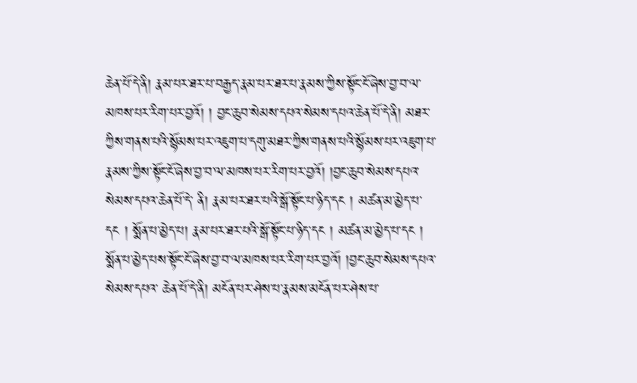ཆེན་པོ་དེ་ནི། རྣམ་པར་ཐར་པ་བརྒྱད་རྣམ་པར་ཐར་པ་རྣམས་ཀྱིས་སྟོང་ངོ་ཞེས་བྱ་བ་ལ་མཁས་པར་རིག་པར་བྱའོ། ། བྱང་ཆུབ་སེམས་དཔའ་སེམས་དཔའ་ཆེན་པོ་དེ་ནི། མཐར་ཀྱིས་གནས་པའི་སྙོམས་པར་འཇུག་པ་དགུ་མཐར་ཀྱིས་གནས་པའི་སྙོམས་པར་འཇུག་པ་རྣམས་ཀྱིས་སྟོང་ངོ་ཞེས་བྱ་བ་ལ་མཁས་པར་རིག་པར་བྱའོ། །བྱང་ཆུབ་སེམས་དཔའ་སེམས་དཔའ་ཆེན་པོ་དེ་ ནི། རྣམ་པར་ཐར་པའི་སྒོ་སྟོང་པ་ཉིད་དང ། མཚན་མ་མྱེད་པ་དང ། སྨོན་པ་མྱེད་པ། རྣམ་པར་ཐར་པའི་སྒོ་སྟོང་པ་ཉིད་དང ། མཚན་མ་མྱེད་པ་དང ། སྨོན་པ་མྱེད་པས་སྟོང་ངོ་ཞེས་བྱ་བ་ལ་མཁས་པར་རིག་པར་བྱའོ། །བྱང་ཆུབ་སེམས་དཔའ་སེམས་དཔའ་ ཆེན་པོ་དེ་ནི། མངོན་པར་ཤེས་པ་རྣམས་མངོན་པར་ཤེས་པ་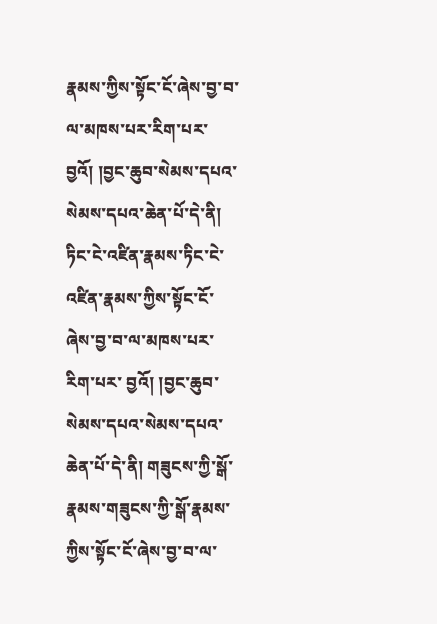རྣམས་ཀྱིས་སྟོང་ངོ་ཞེས་བྱ་བ་ལ་མཁས་པར་རིག་པར་བྱའོ། །བྱང་ཆུབ་སེམས་དཔའ་སེམས་དཔའ་ཆེན་པོ་དེ་ནི། ཏིང་ངེ་འཛིན་རྣམས་ཏིང་ངེ་འཛིན་རྣམས་ཀྱིས་སྟོང་ངོ་ཞེས་བྱ་བ་ལ་མཁས་པར་རིག་པར་ བྱའོ། །བྱང་ཆུབ་སེམས་དཔའ་སེམས་དཔའ་ཆེན་པོ་དེ་ནི། གཟུངས་ཀྱི་སྒོ་རྣམས་གཟུངས་ཀྱི་སྒོ་རྣམས་ཀྱིས་སྟོང་ངོ་ཞེས་བྱ་བ་ལ་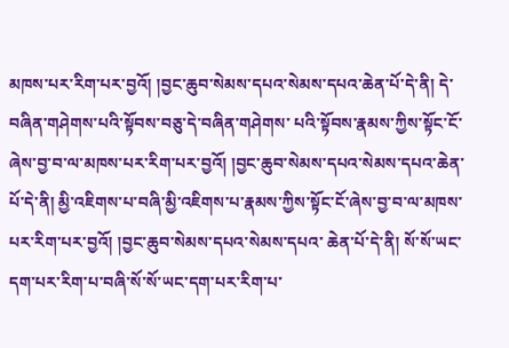མཁས་པར་རིག་པར་བྱའོ། །བྱང་ཆུབ་སེམས་དཔའ་སེམས་དཔའ་ཆེན་པོ་དེ་ནི། དེ་བཞིན་གཤེགས་པའི་སྟོབས་བཅུ་དེ་བཞིན་གཤེགས་ པའི་སྟོབས་རྣམས་ཀྱིས་སྟོང་ངོ་ཞེས་བྱ་བ་ལ་མཁས་པར་རིག་པར་བྱའོ། །བྱང་ཆུབ་སེམས་དཔའ་སེམས་དཔའ་ཆེན་པོ་དེ་ནི། མྱི་འཇིགས་པ་བཞི་མྱི་འཇིགས་པ་རྣམས་ཀྱིས་སྟོང་ངོ་ཞེས་བྱ་བ་ལ་མཁས་པར་རིག་པར་བྱའོ། །བྱང་ཆུབ་སེམས་དཔའ་སེམས་དཔའ་ ཆེན་པོ་དེ་ནི། སོ་སོ་ཡང་དག་པར་རིག་པ་བཞི་སོ་སོ་ཡང་དག་པར་རིག་པ་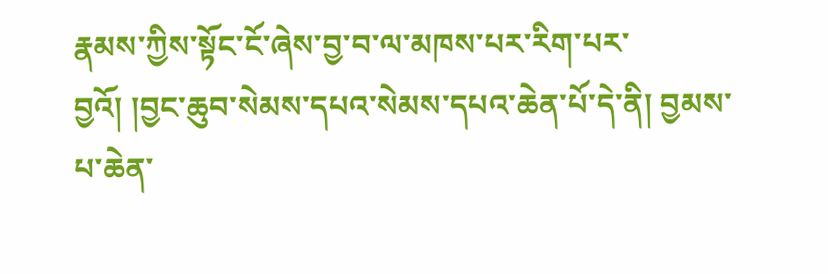རྣམས་ཀྱིས་སྟོང་ངོ་ཞེས་བྱ་བ་ལ་མཁས་པར་རིག་པར་བྱའོ། །བྱང་ཆུབ་སེམས་དཔའ་སེམས་དཔའ་ཆེན་པོ་དེ་ནི། བྱམས་པ་ཆེན་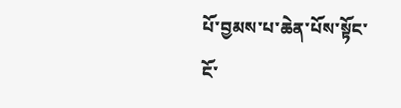པོ་བྱམས་པ་ཆེན་པོས་སྟོང་ངོ་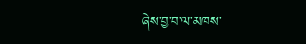ཞེས་བྱ་བ་ལ་མཁས་